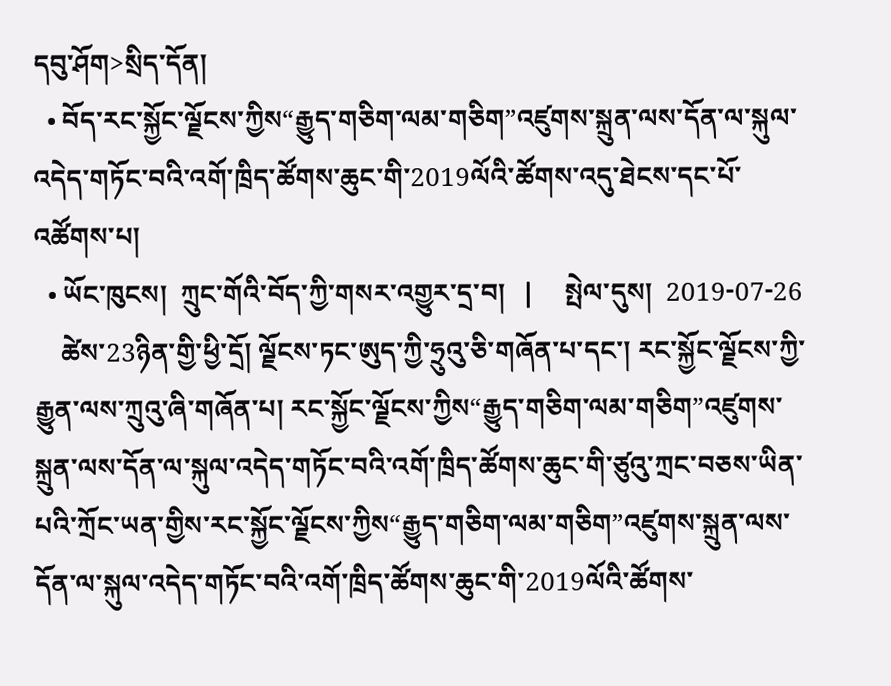དབུ་ཤོག>སྲིད་དོན།
  • བོད་རང་སྐྱོང་ལྗོངས་ཀྱིས“རྒྱུད་གཅིག་ལམ་གཅིག”འཛུགས་སྐྲུན་ལས་དོན་ལ་སྐུལ་འདེད་གཏོང་བའི་འགོ་ཁྲིད་ཚོགས་ཆུང་གི་2019ལོའི་ཚོགས་འདུ་ཐེངས་དང་པོ་འཚོགས་པ།
  • ཡོང་ཁུངས།  ཀྲུང་གོའི་བོད་ཀྱི་གསར་འགྱུར་དྲ་བ།   |     སྤེལ་དུས།  2019-07-26
    ཚེས་23ཉིན་གྱི་ཕྱི་དྲོ། ལྗོངས་ཏང་ཨུད་ཀྱི་ཧྲུའུ་ཅི་གཞོན་པ་དང་། རང་སྐྱོང་ལྗོངས་ཀྱི་རྒྱུན་ལས་ཀྲུའུ་ཞི་གཞོན་པ། རང་སྐྱོང་ལྗོངས་ཀྱིས“རྒྱུད་གཅིག་ལམ་གཅིག”འཛུགས་སྐྲུན་ལས་དོན་ལ་སྐུལ་འདེད་གཏོང་བའི་འགོ་ཁྲིད་ཚོགས་ཆུང་གི་ཙུའུ་ཀྲང་བཅས་ཡིན་པའི་ཀྲོང་ཡན་གྱིས་རང་སྐྱོང་ལྗོངས་ཀྱིས“རྒྱུད་གཅིག་ལམ་གཅིག”འཛུགས་སྐྲུན་ལས་དོན་ལ་སྐུལ་འདེད་གཏོང་བའི་འགོ་ཁྲིད་ཚོགས་ཆུང་གི་2019ལོའི་ཚོགས་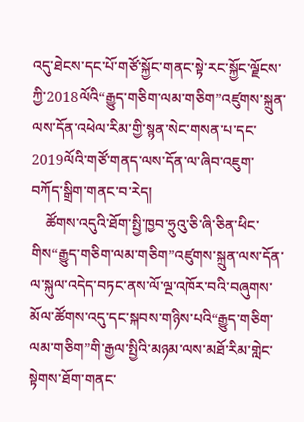འདུ་ཐེངས་དང་པོ་གཙོ་སྐྱོང་གནང་སྟེ་རང་སྐྱོང་ལྗོངས་ཀྱི་2018ལོའི“རྒྱུད་གཅིག་ལམ་གཅིག”འཛུགས་སྐྲུན་ལས་དོན་འཕེལ་རིམ་གྱི་སྙན་སེང་གསན་པ་དང་2019ལོའི་གཙོ་གནད་ལས་དོན་ལ་ཞིབ་འཇུག་བཀོད་སྒྲིག་གནང་བ་རེད།
    ཚོགས་འདུའི་ཐོག་སྤྱི་ཁྱབ་ཧྲུའུ་ཅི་ཞི་ཅིན་ཕིང་གིས“རྒྱུད་གཅིག་ལམ་གཅིག”འཛུགས་སྐྲུན་ལས་དོན་ལ་སྐུལ་འདེད་བཏང་ནས་ལོ་ལྔ་འཁོར་བའི་བཞུགས་མོལ་ཚོགས་འདུ་དང་སྐབས་གཉིས་པའི“རྒྱུད་གཅིག་ལམ་གཅིག”གི་རྒྱལ་སྤྱིའི་མཉམ་ལས་མཐོ་རིམ་གླེང་སྟེགས་ཐོག་གནང་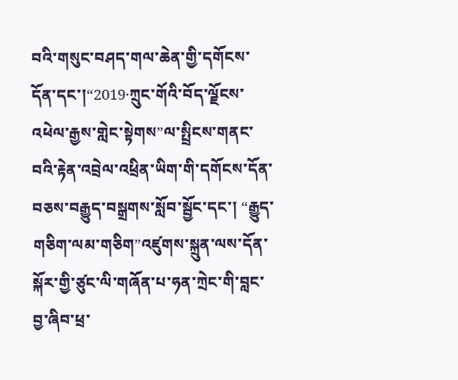བའི་གསུང་བཤད་གལ་ཆེན་གྱི་དགོངས་དོན་དང་།“2019·ཀྲུང་གོའི་བོད་ལྗོངས་འཕེལ་རྒྱས་གླེང་སྟེགས”ལ་སྤྲིངས་གནང་བའི་རྟེན་འབྲེལ་འཕྲིན་ཡིག་གི་དགོངས་དོན་བཅས་བརྒྱུད་བསྒྲགས་སློབ་སྦྱོང་དང་། “རྒྱུད་གཅིག་ལམ་གཅིག”འཛུགས་སྐྲུན་ལས་དོན་སྐོར་གྱི་ཙུང་ལི་གཞོན་པ་ཧན་ཀྲེང་གི་བླང་བྱ་ཞིབ་ཕྲ་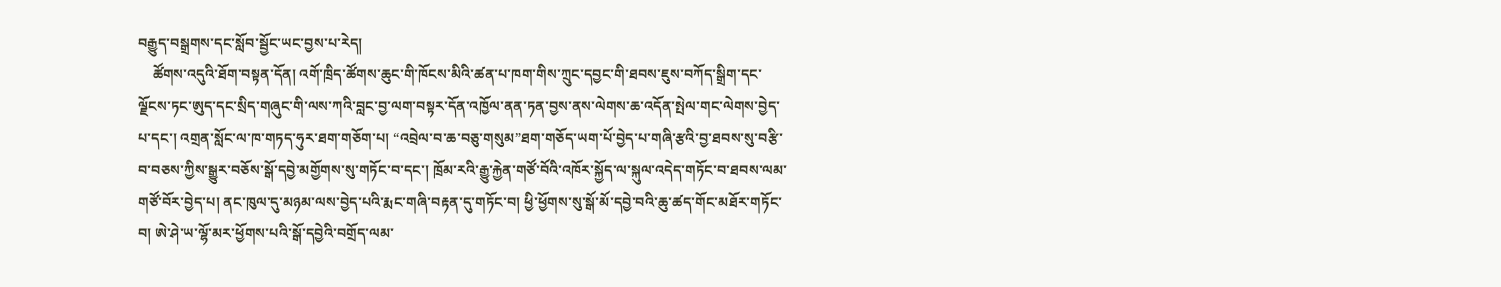བརྒྱུད་བསྒྲགས་དང་སློབ་སྦྱོང་ཡང་བྱས་པ་རེད།
    ཚོགས་འདུའི་ཐོག་བསྟན་དོན། འགོ་ཁྲིད་ཚོགས་ཆུང་གི་ཁོངས་མིའི་ཚན་པ་ཁག་གིས་ཀྲུང་དབྱང་གི་ཐབས་ཇུས་བཀོད་སྒྲིག་དང་ལྗོངས་ཏང་ཨུད་དང་སྲིད་གཞུང་གི་ལས་ཀའི་བླང་བྱ་ལག་བསྟར་དོན་འཁྱོལ་ནན་ཏན་བྱས་ནས་ལེགས་ཆ་འདོན་སྤེལ་གང་ལེགས་བྱེད་པ་དང་། འགྲན་སློང་ལ་ཁ་གཏད་ཧུར་ཐག་གཅོག་པ། “འབྲེལ་བ་ཆ་བཅུ་གསུམ”ཐག་གཅོད་ཡག་པོ་བྱེད་པ་གཞི་རྩའི་བྱ་ཐབས་སུ་བརྩི་བ་བཅས་ཀྱིས་སྒྱུར་བཅོས་སྒོ་དབྱེ་མགྱོགས་སུ་གཏོང་བ་དང་། ཁྲོམ་རའི་རྒྱུ་རྐྱེན་གཙོ་བོའི་འཁོར་སྐྱོད་ལ་སྐུལ་འདེད་གཏོང་བ་ཐབས་ལམ་གཙོ་བོར་བྱེད་པ། ནང་ཁུལ་དུ་མཉམ་ལས་བྱེད་པའི་རྨང་གཞི་བརྟན་དུ་གཏོང་བ། ཕྱི་ཕྱོགས་སུ་སྒོ་མོ་དབྱེ་བའི་ཆུ་ཚད་གོང་མཐོར་གཏོང་བ། ཨེ་ཤེ་ཡ་ལྷོ་མར་ཕྱོགས་པའི་སྒོ་དབྱེའི་བགྲོད་ལམ་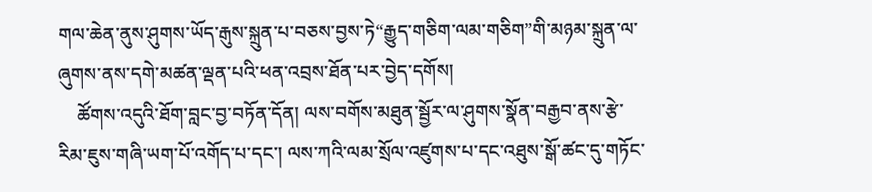གལ་ཆེན་ནུས་ཤུགས་ཡོད་རྒུས་སྐྲུན་པ་བཅས་བྱས་ཏེ“རྒྱུད་གཅིག་ལམ་གཅིག”གི་མཉམ་སྐྲུན་ལ་ཞུགས་ནས་དགེ་མཚན་ལྡན་པའི་ཕན་འབྲས་ཐོན་པར་བྱེད་དགོས།
    ཚོགས་འདུའི་ཐོག་བླང་བྱ་བཏོན་དོན། ལས་བགོས་མཐུན་སྦྱོར་ལ་ཤུགས་སྣོན་བརྒྱབ་ནས་རྩེ་རིམ་ཇུས་གཞི་ཡག་པོ་འགོད་པ་དང་། ལས་ཀའི་ལམ་སྲོལ་འཛུགས་པ་དང་འཐུས་སྒོ་ཚང་དུ་གཏོང་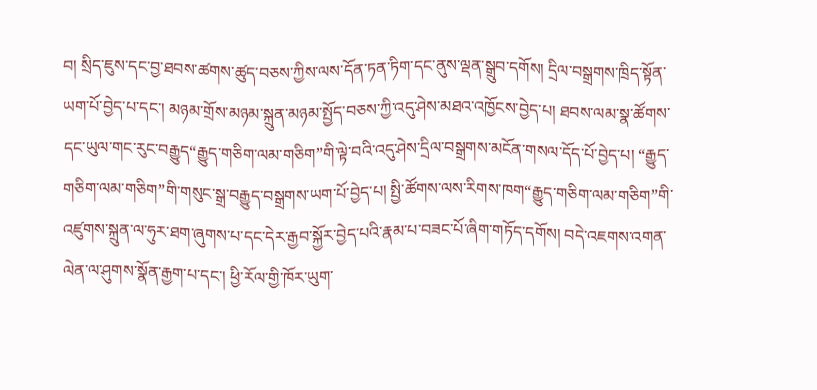བ། སྲིད་ཇུས་དང་བྱ་ཐབས་ཚགས་ཚུད་བཅས་ཀྱིས་ལས་དོན་ཏན་ཏིག་དང་ནུས་ལྡན་སྒྲུབ་དགོས། དྲིལ་བསྒྲགས་ཁྲིད་སྟོན་ཡག་པོ་བྱེད་པ་དང་། མཉམ་གྲོས་མཉམ་སྐྲུན་མཉམ་སྤྱོད་བཅས་ཀྱི་འདུ་ཤེས་མཐའ་འཁྱོངས་བྱེད་པ། ཐབས་ལམ་སྣ་ཚོགས་དང་ཡུལ་གང་རུང་བརྒྱུད“རྒྱུད་གཅིག་ལམ་གཅིག”གི་ལྟེ་བའི་འདུ་ཤེས་དྲིལ་བསྒྲགས་མངོན་གསལ་དོད་པོ་བྱེད་པ། “རྒྱུད་གཅིག་ལམ་གཅིག”གི་གསུང་སྒྲ་བརྒྱུད་བསྒྲགས་ཡག་པོ་བྱེད་པ། སྤྱི་ཚོགས་ལས་རིགས་ཁག“རྒྱུད་གཅིག་ལམ་གཅིག”གི་འཛུགས་སྐྲུན་ལ་ཧུར་ཐག་ཞུགས་པ་དང་དེར་རྒྱབ་སྐྱོར་བྱེད་པའི་རྣམ་པ་བཟང་པོ་ཞིག་གཏོད་དགོས། བདེ་འཇགས་འགན་ལེན་ལ་ཤུགས་སྣོན་རྒྱག་པ་དང་། ཕྱི་རོལ་གྱི་ཁོར་ཡུག་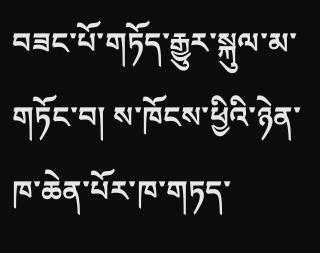བཟང་པོ་གཏོད་རྒྱུར་སྐུལ་མ་གཏོང་བ། ས་ཁོངས་ཕྱིའི་ཉེན་ཁ་ཆེན་པོར་ཁ་གཏད་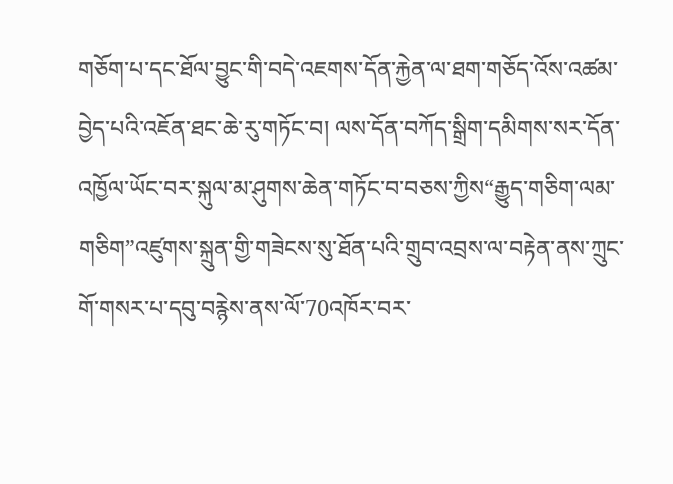གཅོག་པ་དང་ཐོལ་བྱུང་གི་བདེ་འཇགས་དོན་རྐྱེན་ལ་ཐག་གཅོད་འོས་འཚམ་བྱེད་པའི་འཇོན་ཐང་ཆེ་རུ་གཏོང་བ། ལས་དོན་བཀོད་སྒྲིག་དམིགས་སར་དོན་འཁྱོལ་ཡོང་བར་སྐུལ་མ་ཤུགས་ཆེན་གཏོང་བ་བཅས་ཀྱིས“རྒྱུད་གཅིག་ལམ་གཅིག”འཛུགས་སྐྲུན་གྱི་གཟེངས་སུ་ཐོན་པའི་གྲུབ་འབྲས་ལ་བརྟེན་ནས་ཀྲུང་གོ་གསར་པ་དབུ་བརྙེས་ནས་ལོ་70འཁོར་བར་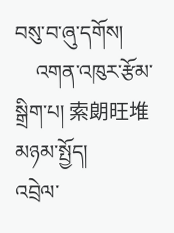བསུ་བ་ཞུ་དགོས།
    འགན་འཁུར་རྩོམ་སྒྲིག་པ། 索朗旺堆
མཉམ་སྤྱོད།
འབྲེལ་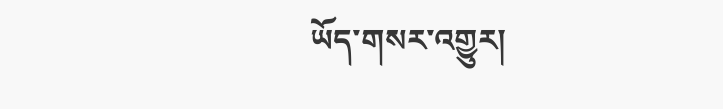ཡོད་གསར་འགྱུར།